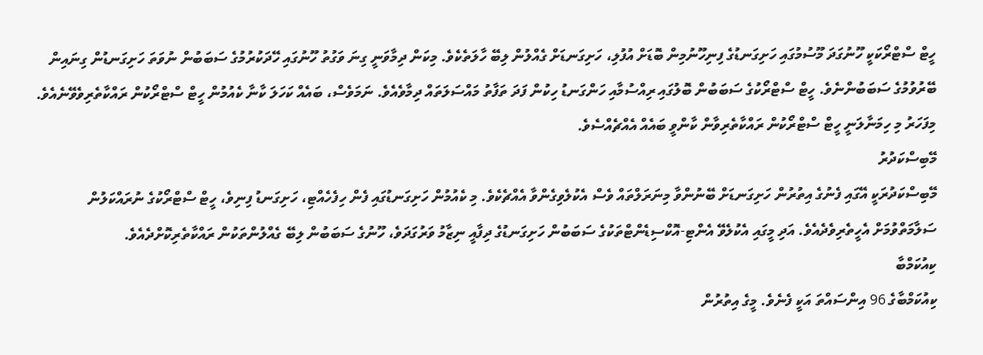ހީޓް ސްޓްރޯކަކީ ހޫނުގަދަ މޫސުމުގައި ހަށިގަނޑުގެ ފިނިހޫނުމިން ބޮޑަށް އުފުލި، ހަށިގަނޑަށް ގެއްލުން ލިބޭ ހާލަތެކެވެ. މިކަން ދިމާވަނީ ގިނަ ވަގުތު ހޫނުގައި ހޭދަކުރުމުގެ ސަބަބުން ނުވަތަ ހަށިގަނޑުން ގިނައިން ބޭރުވުމުގެ ސަބަބުންނެވެ. ހީޓް ސްޓްރޯކުގެ ސަބަބުން ބޮލުގައި ރިއްސުމާއި ހަންގަނޑު ހިކުން ފަދަ ތަފާތު މައްސަލަތައް ދިމާވެއެވެ. ނަމަވެސް، ބައެއް ކަހަލަ ކާނާ ކެއުމުން ހީޓް ސްޓްރޯކުން ރައްކާތެރިވެވޭނެއެވެ.
މިފަހަރު މި ހިމަނާލަނީ ހީޓް ސްޓްރޯކުން ރައްކާތެރިވާން ކާންވީ ބައެއް އެއްޗެއްސެވެ.
މޭބިސްކަދުރު
މޭބިސްކަދުރަކީ އޭގައި ފެނުގެ އިތުރުން ހަށިގަނޑަށް ބޭނުންވާ މިނަރަލްތައް ވެސް އެކުލެވިގެންވާ އެއްޗެކެވެ. މި ކެއުމުން ހަށިގަނޑުގައި ފެން ހިފެހެއްޓި، ހަށިގަނޑު ފިނިވެ، ހީޓް ސްޓްރޯކުގެ ނުރައްކަލުން ސަލާމަތްވުމަށް އެހީތެރިވެދެއެވެ. އަދި މީގައި އެކުލެވޭ އެންޓި-އޮކްސިޑެންޓްތަކުގެ ސަބަބުން ހަށިގަނޑުގެ ދިފާއީ ނިޒާމު ވަރުގަދަވެ، ހޫނުގެ ސަބަބުން ލިބޭ ގެއްލުންތަކުން ރައްކާތެރިކޮށްދެއެވެ.
ކިއުކަމްބާ
ކިއުކަމްބާގެ 96 އިންސައްތަ އަކީ ފެނެވެ. މީގެ އިތުރުން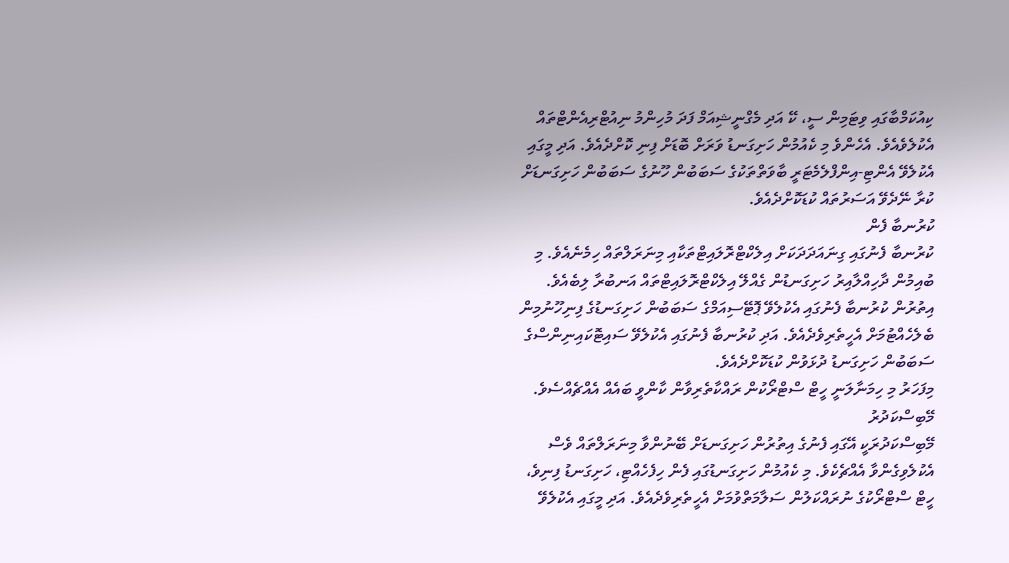ކިއުކަމްބާގައި ވިޓަމިން ސީ، ކޭ އަދި މެގްނީޝިއަމް ފަދަ މުހިންމު ނިއުޓްރިއެންޓްތައް އެކުލެވެއެވެ. އެހެންވެ މި ކެއުމުން ހަށިގަނޑު ވަރަށް ބޮޑަށް ފިނި ކޮށްދެއެވެ. އަދި މީގައި އެކުލެވޭ އެންޓި-އިންފްލެމެޓަރީ ބާވަތްތަކުގެ ސަބަބުން ހޫނުގެ ސަބަބުން ހަށިގަނޑަށް ކުރާ ނޭދެވޭ އަސަރުތައް ކުޑަކޮށްދެއެވެ.
ކުރުނބާ ފެން
ކުރުނބާ ފެނުގައި ގިނައަދަދަކަށް އިލެކްޓްރޮލައިޓްތަކާއި މިނަރަލްތައް ހިމެނެއެވެ. މި ބުއިމުން ދާހިއްލާއިރު ހަށިގަނޑުން ގެއްލޭ އިލެކްޓްރޮލައިޓްތައް އަނބުރާ ލިބެއެވެ. އިތުރުން ކުރުނބާ ފެނުގައި އެކުލެވޭ ޕޮޓޭސިއަމްގެ ސަބަބުން ހަށިގަނޑުގެ ފިނިހޫނުމިން ބެލެހެއްޓުމަށް އެހީތެރިވެދެއެވެ. އަދި ކުރުނބާ ފެނުގައި އެކުލެވޭ ސައިޓޮކައިނިންސްގެ ސަބަބުން ހަށިގަނޑު ދުޅަވުން ކުޑަކޮށްދެއެވެ.
މިފަހަރު މި ހިމަނާލަނީ ހީޓް ސްޓްރޯކުން ރައްކާތެރިވާން ކާންވީ ބައެއް އެއްޗެއްސެވެ.
މޭބިސްކަދުރު
މޭބިސްކަދުރަކީ އޭގައި ފެނުގެ އިތުރުން ހަށިގަނޑަށް ބޭނުންވާ މިނަރަލްތައް ވެސް އެކުލެވިގެންވާ އެއްޗެކެވެ. މި ކެއުމުން ހަށިގަނޑުގައި ފެން ހިފެހެއްޓި، ހަށިގަނޑު ފިނިވެ، ހީޓް ސްޓްރޯކުގެ ނުރައްކަލުން ސަލާމަތްވުމަށް އެހީތެރިވެދެއެވެ. އަދި މީގައި އެކުލެވޭ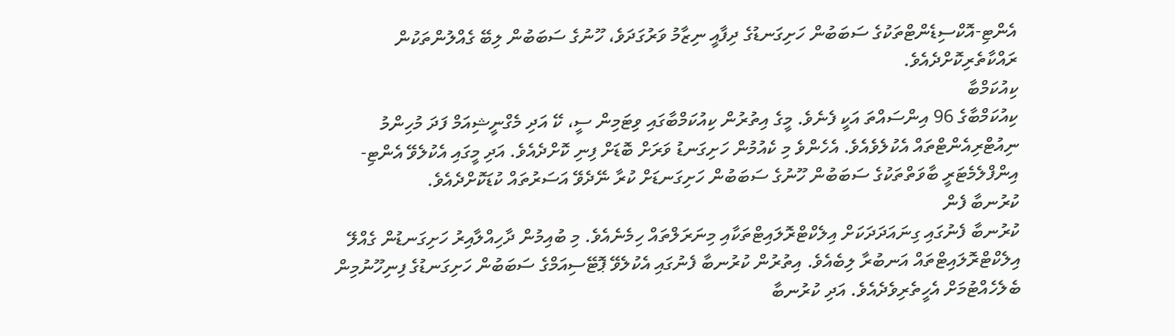އެންޓި-އޮކްސިޑެންޓްތަކުގެ ސަބަބުން ހަށިގަނޑުގެ ދިފާއީ ނިޒާމު ވަރުގަދަވެ، ހޫނުގެ ސަބަބުން ލިބޭ ގެއްލުންތަކުން ރައްކާތެރިކޮށްދެއެވެ.
ކިއުކަމްބާ
ކިއުކަމްބާގެ 96 އިންސައްތަ އަކީ ފެނެވެ. މީގެ އިތުރުން ކިއުކަމްބާގައި ވިޓަމިން ސީ، ކޭ އަދި މެގްނީޝިއަމް ފަދަ މުހިންމު ނިއުޓްރިއެންޓްތައް އެކުލެވެއެވެ. އެހެންވެ މި ކެއުމުން ހަށިގަނޑު ވަރަށް ބޮޑަށް ފިނި ކޮށްދެއެވެ. އަދި މީގައި އެކުލެވޭ އެންޓި-އިންފްލެމެޓަރީ ބާވަތްތަކުގެ ސަބަބުން ހޫނުގެ ސަބަބުން ހަށިގަނޑަށް ކުރާ ނޭދެވޭ އަސަރުތައް ކުޑަކޮށްދެއެވެ.
ކުރުނބާ ފެން
ކުރުނބާ ފެނުގައި ގިނައަދަދަކަށް އިލެކްޓްރޮލައިޓްތަކާއި މިނަރަލްތައް ހިމެނެއެވެ. މި ބުއިމުން ދާހިއްލާއިރު ހަށިގަނޑުން ގެއްލޭ އިލެކްޓްރޮލައިޓްތައް އަނބުރާ ލިބެއެވެ. އިތުރުން ކުރުނބާ ފެނުގައި އެކުލެވޭ ޕޮޓޭސިއަމްގެ ސަބަބުން ހަށިގަނޑުގެ ފިނިހޫނުމިން ބެލެހެއްޓުމަށް އެހީތެރިވެދެއެވެ. އަދި ކުރުނބާ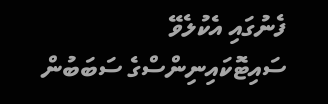ފެނުގައި އެކުލެވޭ ސައިޓޮކައިނިންސްގެ ސަބަބުން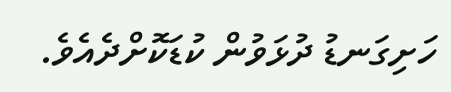ހަށިގަނޑު ދުޅަވުން ކުޑަކޮށްދެއެވެ.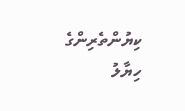ކިޔުންތެރިންގެ ހިޔާލު